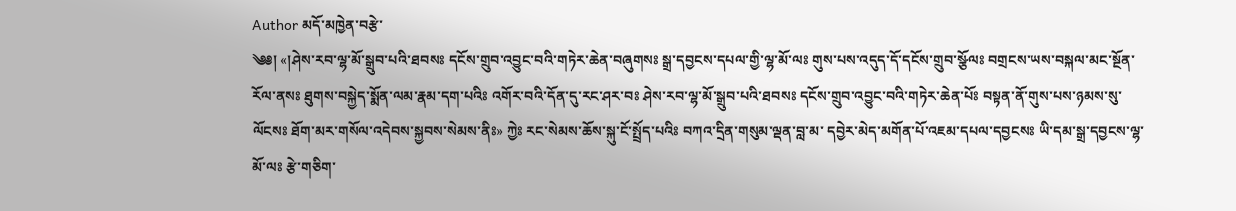Author མདོ་མཁྱེན་བརྩེ་
༄༅། «།ཤེས་རབ་ལྷ་མོ་སྒྲུབ་པའི་ཐབསཿ དངོས་གྲུབ་འབྱུང་བའི་གཏེར་ཆེན་བཞུགསཿ སྒྲ་དབྱངས་དཔལ་གྱི་ལྷ་མོ་ལཿ གུས་པས་འདུད་དོ་དངོས་གྲུབ་སྩོལཿ བགྲངས་ཡས་བསྐལ་མང་སྔོན་རོལ་ནསཿ ཐུགས་བསྐྱེད་སྨོན་ལམ་རྣམ་དག་པའིཿ འགོར་བའི་དོན་དུ་རང་ཤར་བཿ ཤེས་རབ་ལྷ་མོ་སྒྲུབ་པའི་ཐབསཿ དངོས་གྲུབ་འབྱུང་བའི་གཏེར་ཆེན་པོཿ བསྟན་ནོ་གུས་པས་ཉམས་སུ་ལོངསཿ ཐོག་མར་གསོལ་འདེབས་སྐྱབས་སེམས་ནིཿ» ཀྱེཿ རང་སེམས་ཆོས་སྐུ་ངོ་སྤྲོད་པའིཿ བཀའ་དྲིན་གསུམ་ལྡན་བླ་མ་ དབྱེར་མེད་མགོན་པོ་འཇམ་དཔལ་དབྱངསཿ ཡི་དམ་སྒྲ་དབྱངས་ལྷ་མོ་ལཿ རྩེ་གཅིག་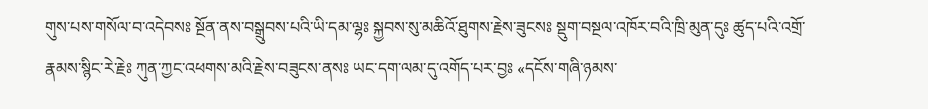གུས་པས་གསོལ་བ་འདེབསཿ སྔོན་ནས་བསྒྲུབས་པའི་ཡི་དམ་ལྷཿ སྐྱབས་སུ་མཆིའོ་ཐུགས་རྗེས་ཟུངསཿ སྡུག་བསྔལ་འཁོར་བའི་ཁྲི་མུན་དུཿ ཚུད་པའི་འགྲོ་རྣམས་སྙིང་རེ་རྗེཿ ཀུན་ཀྱང་འཕགས་མའི་རྗེས་བཟུངས་ནསཿ ཡང་དག་ལམ་དུ་འགོད་པར་བྱཿ «དངོས་གཞི་ཉམས་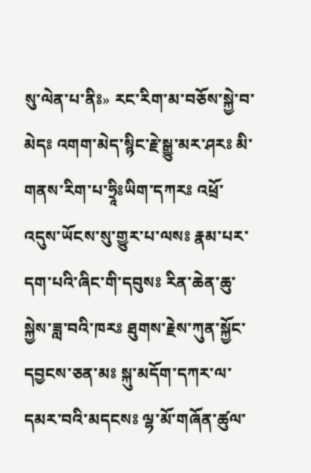སུ་ལེན་པ་ནིཿ» རང་རིག་མ་བཅོས་སྐྱེ་བ་མེདཿ འགག་མེད་སྙིང་རྗེ་སྒྱུ་མར་ཤརཿ མི་གནས་རིག་པ་ཧྲཱིཿཡིག་དཀརཿ འཕྲོ་འདུས་ཡོངས་སུ་གྱུར་པ་ལསཿ རྣམ་པར་དག་པའི་ཞིང་གི་དབུསཿ རིན་ཆེན་ཆུ་སྐྱེས་ཟླ་བའི་ཁརཿ ཐུགས་རྗེས་ཀུན་སྐྱོང་དབྱངས་ཅན་མཿ སྐུ་མདོག་དཀར་ལ་དམར་བའི་མདངསཿ ལྷ་མོ་གཞོན་ཚུལ་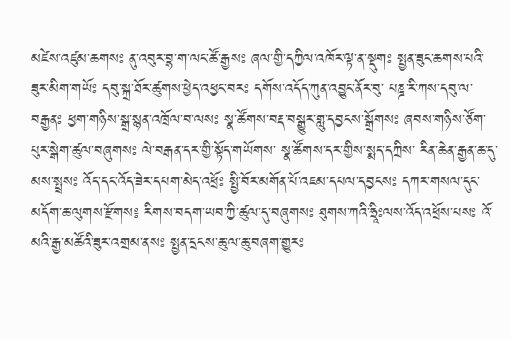མཛེས་འཛུམ་ཆགསཿ ནུ་འབུར་བྷ་ག་ལང་ཚོ་རྒྱསཿ ཞལ་གྱི་དཀྱིལ་འཁོར་ལྟ་ན་སྡུགཿ སྤྱན་ཟུང་ཆགས་པའི་ཟུར་མིག་གཡོཿ དབུ་སྐྲ་ཐོར་ཚུགས་ཕྱེད་འཕྱང་བརཿ དགོས་འདོད་ཀུན་འབྱུང་ནོར་བུ་ པཎྜ་རི་ཀས་དབུ་ལ་བརྒྱནཿ ཕྱག་གཉིས་སྒྲ་སྙན་འཁྲོལ་བ་ལསཿ སྣ་ཚོགས་བརྡ་བསྒྱུར་གླུ་དབྱངས་སྒྲོགསཿ ཞབས་གཉིས་ཙོག་པུར་སྒེག་ཚུལ་བཞུགསཿ ལེ་བརྒན་དར་གྱི་སྟོད་གཡོགས་ སྣ་ཚོགས་དར་གྱིས་སྨད་དཀྲིས་ རིན་ཆེན་རྒྱན་ཆ་དུ་མས་སྤྲསཿ འོད་དང་འོད་ཟེར་དཔག་མེད་འཕྲོཿ སྤྱི་བོར་མགོན་པོ་འཇམ་དཔལ་དབྱངསཿ དཀར་གསལ་དུང་མདོག་ཆ་ལུགས་རྫོགས༔ རིགས་བདག་ཡབ་ཀྱི་ཚུལ་དུ་བཞུགསཿ ཐུགས་ཀའི་ཧྲཱིཿལས་འོད་འཕྲོས་པསཿ འོ་མའི་རྒྱ་མཚོའི་ཟུར་འགྲམ་ནསཿ སྤྱན་དྲངས་ཆུ་ལ་ཆུ་བཞག་གྱུརཿ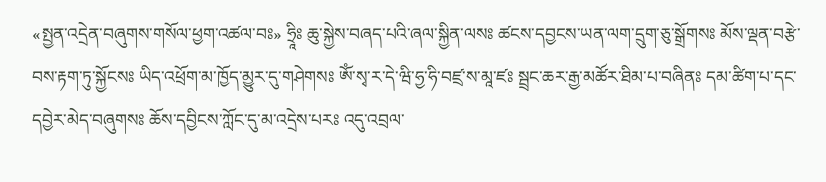«སྤྱན་འདྲེན་བཞུགས་གསོལ་ཕྱག་འཚལ་བཿ» ཧྲཱིཿ ཆུ་སྐྱེས་བཞད་པའི་ཞལ་སྐྱིན་ལསཿ ཚངས་དབྱངས་ཡན་ལག་དྲུག་ཅུ་སྒྲོགསཿ མོས་ལྡན་བརྩེ་བས་རྟག་ཏུ་སྐྱོངསཿ ཡིད་འཕྲོག་མ་ཁྱོད་མྱུར་དུ་གཤེགསཿ ཨོཾ་སྭ་ར་དེ་ཝི་ཧྱ་ཧི་བཛྲ་ས་མཱ་ཛཿ སྦྲང་ཆར་རྒྱ་མཚོར་ཐིམ་པ་བཞིནཿ དམ་ཚིག་པ་དང་དབྱེར་མེད་བཞུགསཿ ཆོས་དབྱིངས་ཀློང་དུ་མ་འདྲེས་པརཿ འདུ་འབྲལ་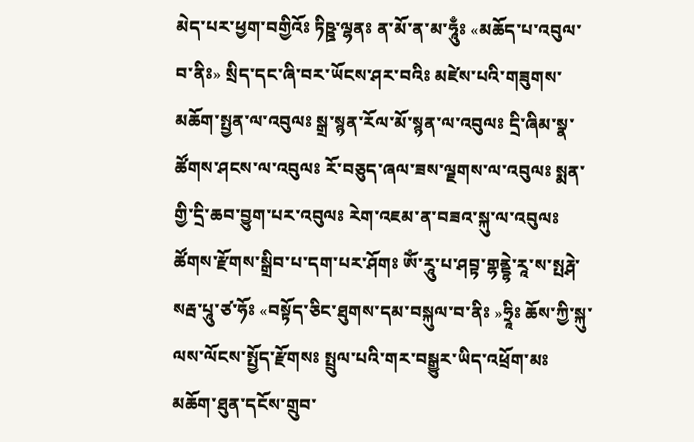མེད་པར་ཕྱག་བགྱིའོཿ ཏིཥྛ་ལྷནཿ ན་མོ་ན་མ་ཧཱུྃཿ «མཆོད་པ་འབུལ་བ་ནིཿ» སྲིད་དང་ཞི་བར་ཡོངས་ཤར་བའིཿ མཛེས་པའི་གཟུགས་མཆོག་སྤྱན་ལ་འབུལཿ སྒྲ་སྙན་རོལ་མོ་སྙན་ལ་འབུལཿ དྲི་ཞིམ་སྣ་ཚོགས་ཤངས་ལ་འབུལཿ རོ་བཅུད་ཞལ་ཟས་ལྗགས་ལ་འབུལཿ སྨན་གྱི་དྲི་ཆབ་བྱུག་པར་འབུལཿ རེག་འཇམ་ན་བཟའ་སྐུ་ལ་འབུལཿ ཚོགས་རྫོགས་སྒྲིབ་པ་དག་པར་ཤོགཿ ཨོཾ་རཱུ་པ་ཤབྟ་གྷནྡྷེ་རཱ་ས་སྤརྴེ་སརྦ་པཱུ་ཙ་ཧོཿ «བསྟོད་ཅིང་ཐུགས་དམ་བསྐུལ་བ་ནིཿ »ཧྲཱིཿ ཆོས་ཀྱི་སྐུ་ལས་ལོངས་སྤྱོད་རྫོགསཿ སྤྲུལ་པའི་གར་བསྒྱུར་ཡིད་འཕྲོག་མཿ མཆོག་ཐུན་དངོས་གྲུབ་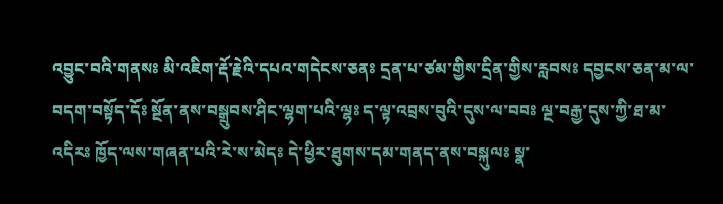འབྱུང་བའི་གནསཿ མི་འཇིག་རྡོ་རྗེའི་དཔའ་གདེངས་ཅནཿ དྲན་པ་ཙམ་གྱིས་དྲིན་གྱིས་རླབསཿ དབྱངས་ཅན་མ་ལ་བདག་བསྟོད་དོཿ སྔོན་ནས་བསྒྲུབས་ཤིང་ལྷག་པའི་ལྷཿ ད་ལྟ་འབྲས་བུའི་དུས་ལ་བབཿ ལྔ་བརྒྱ་དུས་ཀྱི་ཐ་མ་འདིརཿ ཁྱོད་ལས་གཞན་པའི་རེ་ས་མེདཿ དེ་ཕྱིར་ཐུགས་དམ་གནད་ནས་བསྐུལཿ སྣ་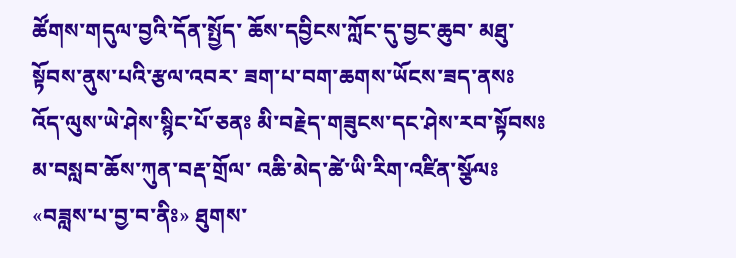ཚོགས་གདུལ་བྱའི་དོན་སྤྱོད་ ཆོས་དབྱིངས་ཀློང་དུ་བྱང་ཆུབ་ མཐུ་སྟོབས་ནུས་པའི་རྩལ་འབར་ ཟག་པ་བག་ཆགས་ཡོངས་ཟད་ནསཿ འོད་ལུས་ཡེ་ཤེས་སྙིང་པོ་ཅནཿ མི་བརྗེད་གཟུངས་དང་ཤེས་རབ་སྟོབསཿ མ་བསླབ་ཆོས་ཀུན་བརྡ་གྲོལ་ འཆི་མེད་ཚེ་ཡི་རིག་འཛིན་སྩོལཿ «བཟླས་པ་བྱ་བ་ནིཿ» ཐུགས་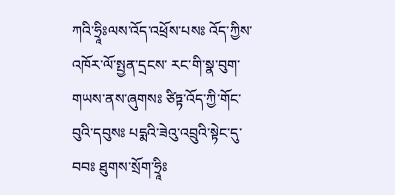ཀའི་ཧྲཱིཿལས་འོད་འཕྲོས་པསཿ འོད་ཀྱིས་འཁོར་ལོ་སྤྱན་དྲངས་ རང་གི་སྣ་བུག་གཡས་ནས་ཞུགསཿ ཙིཏྟ་འོད་ཀྱི་གོང་བུའི་དབུསཿ པདྨའི་ཟེའུ་འབྲུའི་སྟེང་དུ་བབཿ ཐུགས་སྲོག་ཧྲཱིཿ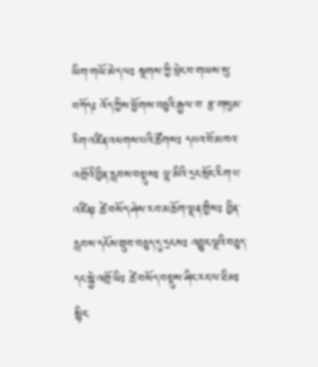ཡིག་གཡོ་མེད་ལཿ སྔགས་ཀྱི་ཕྲེང་བ་གཡས་སུ་བཀོདཿ འོད་ཀྱིས་ཕྱོགས་བཅུའི་རྒྱལ་བ་ རྩ་གསུམ་རིག་འཛིན་འཕགས་པའི་ཚོགསཿ དཔའ་བོ་མཁའ་འགྲོའི་བྱིན་རླབས་བསྡུསཿ ལྷ་མིའི་དྲང་སྲོང་རིག་པ་འཛིནཿ ཚེ་བསོད་ཤེས་རབ་མཆོག་ལྡན་གྱིསཿ བྱིན་རླབས་དངོས་གྲུབ་བཅུད་དུ་དྲངསཿ འབྱུང་ལྔའི་བཅུད་དང་སྐྱེ་འགྲོ་ཡིཿ ཚེ་བསོད་བསྡུས་ཤིང་རང་ལ་ཐིམཿ སྙིང་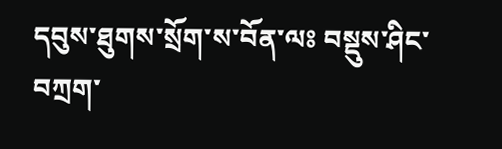དབུས་ཐུགས་སྲོག་ས་བོན་ལཿ བསྡུས་ཤིང་བཀྲག་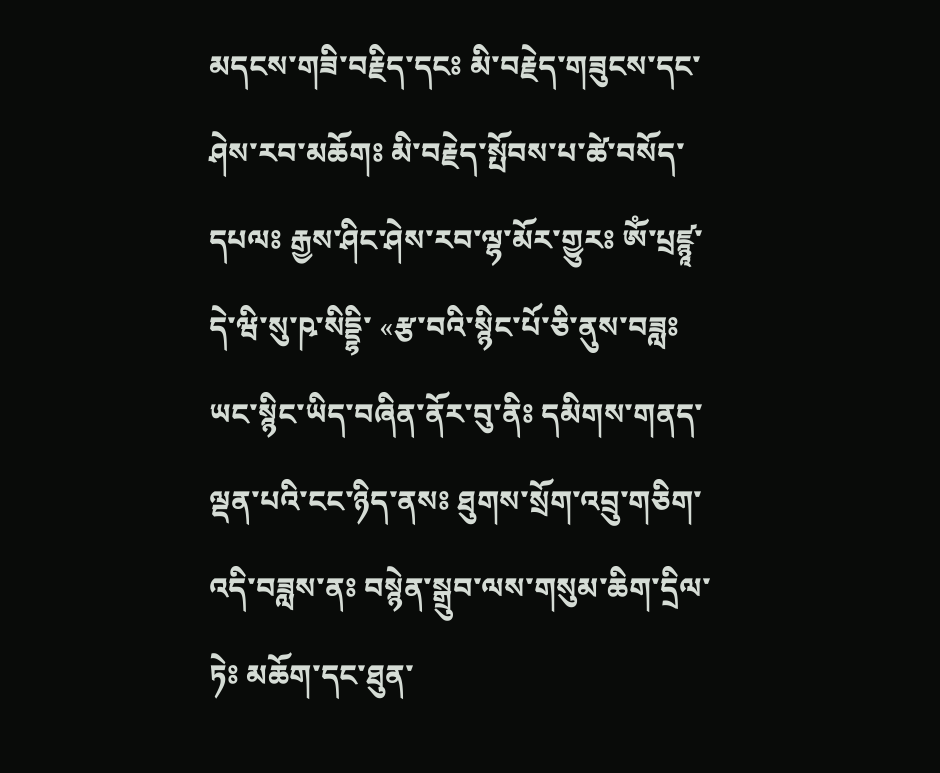མདངས་གཟི་བརྗིད་དངཿ མི་བརྗེད་གཟུངས་དང་ཤེས་རབ་མཆོགཿ མི་བརྗེད་སྤོབས་པ་ཚེ་བསོད་དཔལཿ རྒྱས་ཤིང་ཤེས་རབ་ལྷ་མོར་གྱུརཿ ཨོཾ་པྲཛྙཱ་དེ་ཝི་སུ་ཥ་སིདྡྷི་ «རྩ་བའི་སྙིང་པོ་ཅི་ནུས་བཟླཿ ཡང་སྙིང་ཡིད་བཞིན་ནོར་བུ་ནིཿ དམིགས་གནད་ལྡན་པའི་ངང་ཉིད་ནསཿ ཐུགས་སྲོག་འབྲུ་གཅིག་འདི་བཟླས་ནཿ བསྙེན་སྒྲུབ་ལས་གསུམ་ཆིག་དྲིལ་ཏེཿ མཆོག་དང་ཐུན་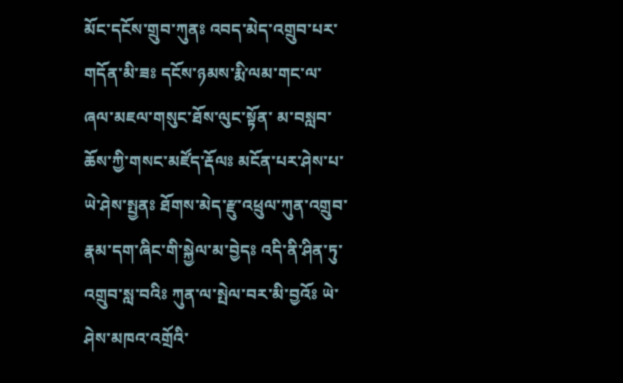མོང་དངོས་གྲུབ་ཀུནཿ འབད་མེད་འགྲུབ་པར་གདོན་མི་ཟཿ དངོས་ཉམས་རྨི་ལམ་གང་ལ་ ཞལ་མཇལ་གསུང་ཐོས་ལུང་སྟོན་ མ་བསླབ་ཆོས་ཀྱི་གསང་མཛོད་རྡོལཿ མངོན་པར་ཤེས་པ་ཡེ་ཤེས་སྤྱནཿ ཐོགས་མེད་རྫུ་འཕྲུལ་ཀུན་འགྲུབ་ རྣམ་དག་ཞིང་གི་སྐྱེལ་མ་བྱེདཿ འདི་ནི་ཤིན་ཏུ་འགྲུབ་སླ་བའིཿ ཀུན་ལ་སྤེལ་བར་མི་བྱའོཿ ཡེ་ཤེས་མཁའ་འགྲོའི་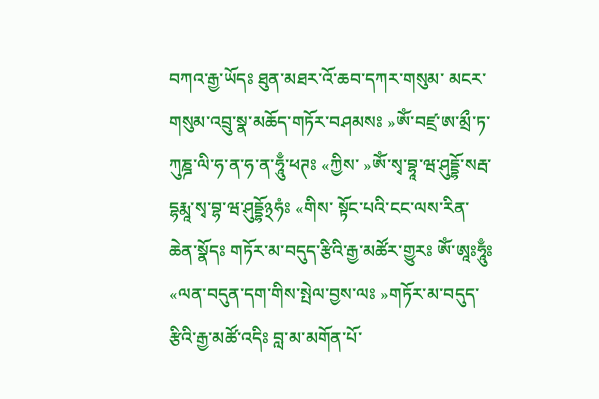བཀའ་རྒྱ་ཡོདཿ ཐུན་མཐར་འོ་ཆབ་དཀར་གསུམ་ མངར་གསུམ་འབྲུ་སྣ་མཆོད་གཏོར་བཤམསཿ »ཨོཾ་བཛྲ་ཨ་མྲྀ་ཏ་ཀུཎྜ་ལི་ཧ་ན་ཧ་ན་ཧཱུྃ་ཕཊཿ «ཀྱིས་ »ཨོཾ་སྭ་བྷཱ་ཝ་ཤུདྡྷོ་སརྦ་དྷརྨཱ་སྭ་བྷ་ཝ་ཤུདྡྷོ྅ཧཾཿ «གིས་ སྟོང་པའི་ངང་ལས་རིན་ཆེན་སྣོདཿ གཏོར་མ་བདུད་རྩིའི་རྒྱ་མཚོར་གྱུརཿ ཨོཾ་ཨཱཿཧཱུྃཿ «ལན་བདུན་དག་གིས་སྤེལ་བྱས་ལཿ »གཏོར་མ་བདུད་རྩིའི་རྒྱ་མཚོ་འདིཿ བླ་མ་མགོན་པོ་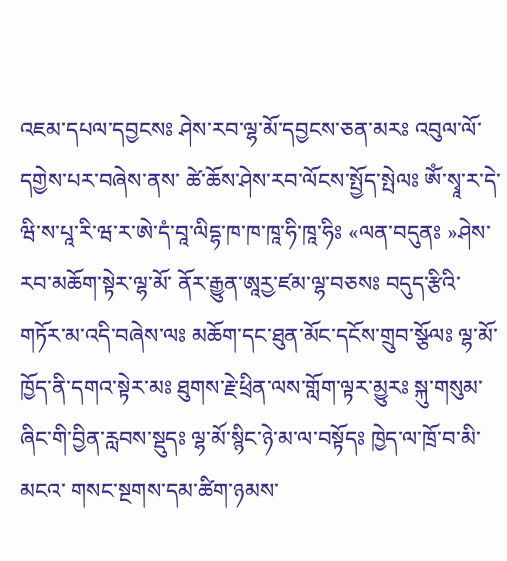འཇམ་དཔལ་དབྱངསཿ ཤེས་རབ་ལྷ་མོ་དབྱངས་ཅན་མརཿ འབུལ་ལོ་དགྱེས་པར་བཞེས་ནས་ ཚེ་ཆོས་ཤེས་རབ་ལོངས་སྤྱོད་སྤེལཿ ཨོཾ་སྭཱ་ར་དེ་ཝི་ས་པཱ་རི་ཝ་ར་ཨེ་དཾ་བཱ་ལིདྷ་ཁ་ཁ་ཁཱ་ཧི་ཁཱ་ཧིཿ «ལན་བདུནཿ »ཤེས་རབ་མཆོག་སྟེར་ལྷ་མོ་ ནོར་རྒྱུན་ཨཱརྱ་ཛམ་ལྷ་བཅསཿ བདུད་རྩིའི་གཏོར་མ་འདི་བཞེས་ལཿ མཆོག་དང་ཐུན་མོང་དངོས་གྲུབ་སྩོལཿ ལྷ་མོ་ཁྱོད་ནི་དགའ་སྟེར་མཿ ཐུགས་རྗེ་ཕྲིན་ལས་གློག་ལྟར་མྱུརཿ སྐུ་གསུམ་ཞིང་གི་བྱིན་རླབས་སྡུདཿ ལྷ་མོ་སྙིང་ཉེ་མ་ལ་བསྟོདཿ ཁྱེད་ལ་ཁྲོ་བ་མི་མངའ་ གསང་སྔགས་དམ་ཚིག་ཉམས་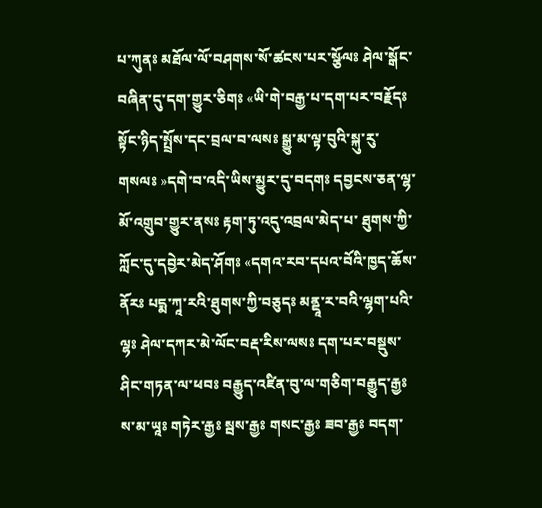པ་ཀུནཿ མཐོལ་ལོ་བཤགས་སོ་ཚངས་པར་སྩོལཿ ཤེལ་སྒོང་བཞིན་དུ་དག་གྱུར་ཅིགཿ «ཡི་གེ་བརྒྱ་པ་དག་པར་བརྗོདཿ སྟོང་ཉིད་སྤྲོས་དང་བྲལ་བ་ལསཿ སྒྱུ་མ་ལྟ་བུའི་སྐུ་རུ་གསལཿ »དགེ་བ་འདི་ཡིས་མྱུར་དུ་བདགཿ དབྱངས་ཅན་ལྷ་མོ་འགྲུབ་གྱུར་ནསཿ རྟག་ཏུ་འདུ་འབྲལ་མེད་པ་ ཐུགས་ཀྱི་ཀློང་དུ་དབྱེར་མེད་ཤོགཿ «དགའ་རབ་དཔའ་བོའི་ཁྱད་ཆོས་ནོརཿ པདྨ་ཀཱ་རའི་ཐུགས་ཀྱི་བཅུདཿ མནྡཱ་ར་བའི་ལྷག་པའི་ལྷཿ ཤེལ་དཀར་མེ་ལོང་བརྡ་རིས་ལསཿ དག་པར་བསྡུས་ཤིང་གཏན་ལ་ཕབཿ བརྒྱུད་འཛིན་བུ་ལ་གཅིག་བརྒྱུད་རྒྱཿ ས་མ་ཡཱཿ གཏེར་རྒྱཿ སྦས་རྒྱཿ གསང་རྒྱཿ ཟབ་རྒྱཿ བདག་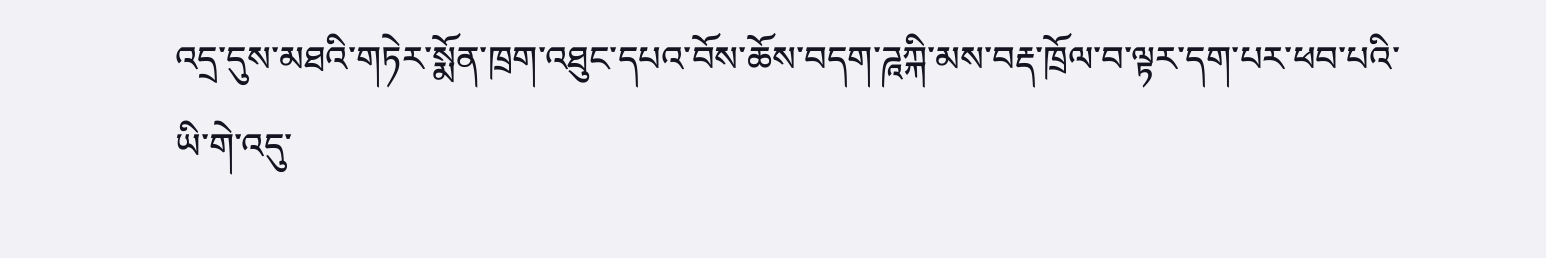འདྲ་དུས་མཐའི་གཏེར་སྨོན་ཁྲག་འཐུང་དཔའ་བོས་ཆོས་བདག་ཌཱཀྐི་མས་བརྡ་ཁྲོལ་བ་ལྟར་དག་པར་ཕབ་པའི་ཡི་གེ་འདུ་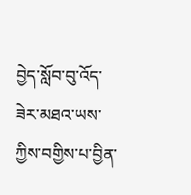བྱེད་སློབ་བུ་འོད་ཟེར་མཐའ་ཡས་ཀྱིས་བགྱིས་པ་བྱིན་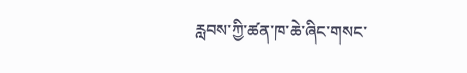རླབས་ཀྱི་ཚན་ཁ་ཆེ་ཞིང་གསང་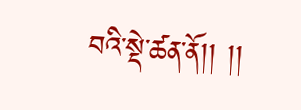བའི་སྡེ་ཚན་ནོ།། །།